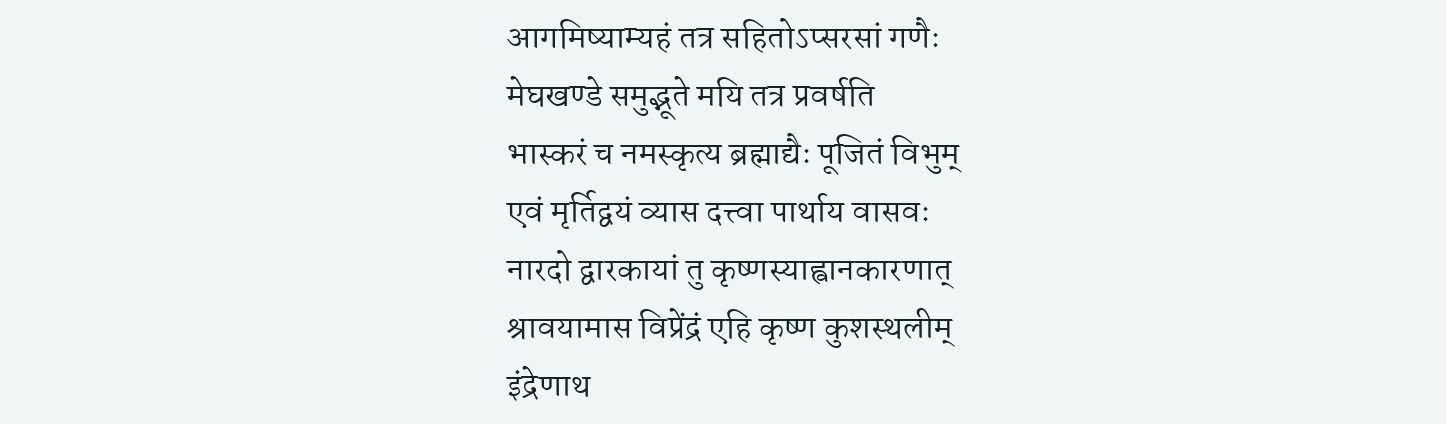आगमिष्याम्यहं तत्र सहितोऽप्सरसां गणैः
मेघखण्डे समुद्भूते मयि तत्र प्रवर्षति
भास्करं च नमस्कृत्य ब्रह्माद्यैः पूजितं विभुम्
एवं मृर्तिद्वयं व्यास दत्त्वा पार्थाय वासवः
नारदो द्वारकायां तु कृष्णस्याह्वानकारणात्
श्रावयामास विप्रेंद्रं एहि कृष्ण कुशस्थलीम्
इंद्रेणाथ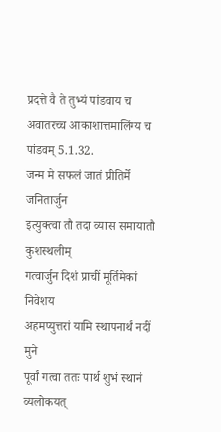प्रदत्ते वै ते तुभ्यं पांडवाय च
अवातरच्च आकाशात्तमालिंग्य च पांडवम् 5.1.32.
जन्म मे सफलं जातं प्रीतिर्मे जनितार्जुन
इत्युक्त्वा तौ तदा व्यास समायातौ कुशस्थलीम्
गत्वार्जुन दिशं प्राचीं मूर्तिमेकां निवेशय
अहमप्युत्तरां यामि स्थापनार्थं नदीं मुने
पूर्वां गत्वा ततः पार्थ शुभं स्थानं व्यलोकयत्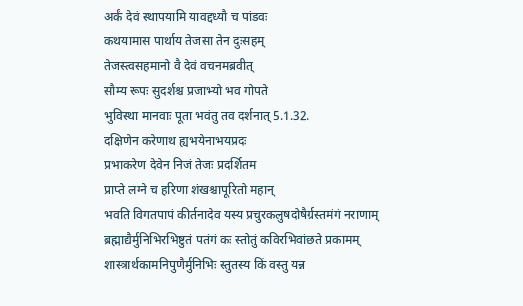अर्कं देवं स्थापयामि यावद्दध्यौ च पांडवः
कथयामास पार्थाय तेजसा तेन दुःसहम्
तेजस्त्वसहमानो वै देवं वचनमब्रवीत्
सौम्य रूपः सुदर्शश्च प्रजाभ्यो भव गोपते
भुविस्था मानवाः पूता भवंतु तव दर्शनात् 5.1.32.
दक्षिणेन करेणाथ ह्यभयेनाभयप्रदः
प्रभाकरेण देवेन निजं तेजः प्रदर्शितम
प्राप्ते लग्ने च हरिणा शंखश्चापूरितो महान्
भवति विगतपापं कीर्तनादेव यस्य प्रचुरकलुषदोषैर्ग्रस्तमंगं नराणाम्
ब्रह्माद्यैर्मुनिभिरभिष्टुतं पतंगं कः स्तोतुं कविरभिवांछते प्रकामम्
शास्त्रार्थकामनिपुणैर्मुनिभिः स्तुतस्य किं वस्तु यन्न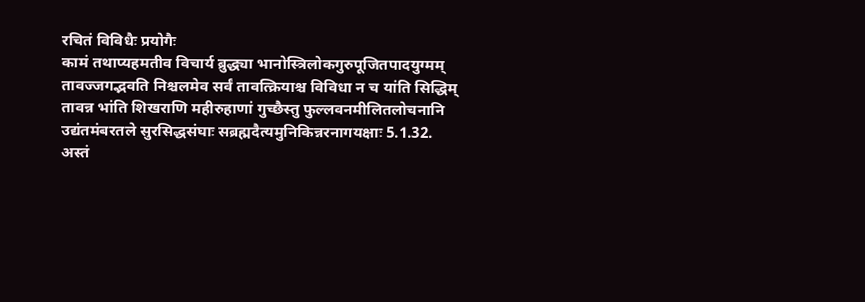रचितं विविधैः प्रयोगैः
कामं तथाप्यहमतीव विचार्य ब्रुद्ध्या भानोस्त्रिलोकगुरुपूजितपादयुग्मम्
तावज्जगद्भवति निश्चलमेव सर्वं तावत्क्रियाश्च विविधा न च यांति सिद्धिम्
तावन्न भांति शिखराणि महीरुहाणां गुच्छैस्तु फुल्लवनमीलितलोचनानि
उद्यंतमंबरतले सुरसिद्धसंघाः सब्रह्मदैत्यमुनिकिन्नरनागयक्षाः 5.1.32.
अस्तं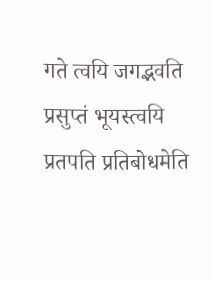गते त्वयि जगद्भवति प्रसुप्तं भूयस्त्वयि प्रतपति प्रतिबोधमेति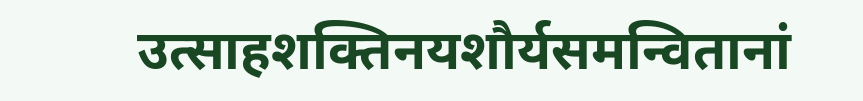उत्साहशक्तिनयशौर्यसमन्वितानां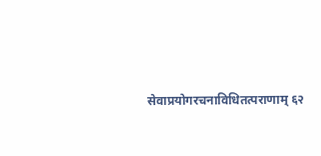सेवाप्रयोगरचनाविधितत्पराणाम् ६२